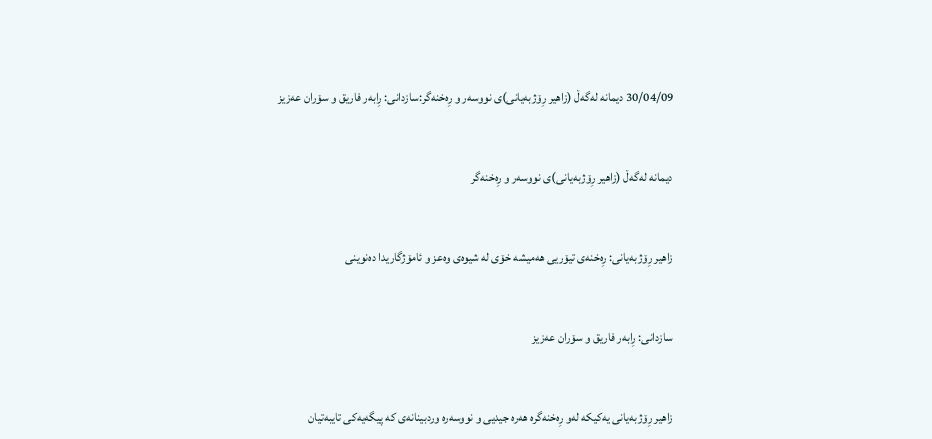30/04/09 دیمانه‌ له‌گه‌ڵ (زاهیر رِۆژبه‌یانی)ی نووسه‌ر و رِه‌خنه‌گر:سازدانی: رِابه‌ر فاریق و سۆران عه‌زیز



دیمانه‌ له‌گه‌ڵ (زاهیر رِۆژبه‌یانی)ی نووسه‌ر و رِه‌خنه‌گر



زاهیر رِۆژبه‌یانی: رِه‌خنه‌ی تیۆریی هه‌میشه‌ خۆی له‌ شیوه‌ی وه‌عز و ئامۆژگاریدا ده‌نوینی



سازدانی: رِابه‌ر فاریق و سۆران عه‌زیز



زاهیر رِۆژبه‌یانی یه‌كیكه‌ له‌و رِه‌خنه‌گره‌ هه‌ره‌ جیدیی و نووسه‌ره‌ وردبینانه‌ی كه‌ پیگه‌یه‌كی تایبه‌تیان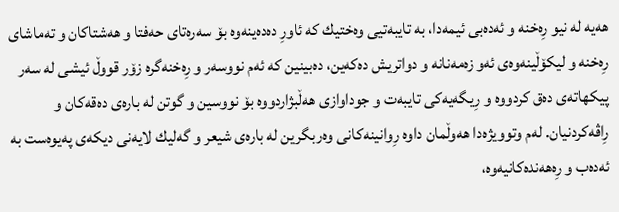هه‌یه‌ له‌ نیو رِه‌خنه‌ و ئه‌ده‌بی ئیمه‌دا، به‌ تایبه‌تیی وه‌ختیك كه‌ ئاورِ ده‌ده‌ینه‌وه‌ بۆ سه‌ره‌تای حه‌فتا و هه‌شتاكان و ته‌ماشای رِه‌خنه‌ و لیكۆڵینه‌وه‌ی ئه‌و زه‌مه‌نانه‌ و دواتریش ده‌كه‌ین، ده‌بینین كه‌ ئه‌م نووسه‌ر و رِه‌خنه‌گره‌ زۆر قووڵ ئیشی له‌ سه‌ر پیكهاته‌ی ده‌ق كردووه‌ و رِیگه‌یه‌كی تایبه‌ت و جوداوازی هه‌ڵبژاردووه‌ بۆ نووسین و گوتن له‌ باره‌ی ده‌قه‌كان و رِاڤه‌كردنیان. له‌م وتوویژه‌دا هه‌وڵمان داوه‌ رِوانینه‌كانی وه‌ربگرین له‌ باره‌ی شیعر و گه‌لیك لایه‌نی دیكه‌ی په‌یوه‌ست به‌ ئه‌ده‌ب و رِه‌هه‌نده‌كانیه‌وه‌،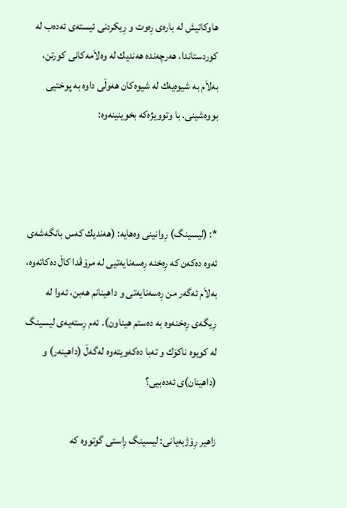هاوكاتیش له‌ باره‌ی رِه‌وت و رِیكردنی ئیسته‌ی ئه‌ده‌ب له‌ كوردستاندا، هه‌رچه‌نده‌ هه‌ندیك له‌ وه‌لاَمه‌كانی كورتن، به‌لاَم به‌ شیوه‌یه‌ك له‌ شیوه‌كان هه‌وڵی داوه‌ به‌ پوختیی بووه‌شینی. با وتوویژه‌كه‌ بخوینینه‌وه‌:



*: (لیسینگ) رِوانینى وه‌هایه‌: (هه‌ندیك كه‌س بانگه‌شه‌ى ئه‌وه‌ ده‌كه‌ن كه‌ رِه‌خنه‌ رِه‌سه‌نایه‌تیى له‌ مرۆڤدا كاڵ ده‌كاته‌وه‌، به‌لاَم ئه‌گه‌ر من رِه‌سه‌نایه‌تى و داهینانم هه‌بن، ئه‌وا له‌ رِیگه‌ى رِه‌خنه‌وه‌ به‌ ده‌ستم هیناون). ئه‌م رِسته‌یه‌ى لیسینگ له‌ كویوه‌ ناكۆك و ته‌با ده‌كه‌ویته‌وه‌ له‌گه‌ڵ (داهینه‌ر) و (داهینان)ى ئه‌ده‌بیى؟

زاهیر رِۆژبه‌یانی: لیسینگ رِاستی گوتووه‌ كه‌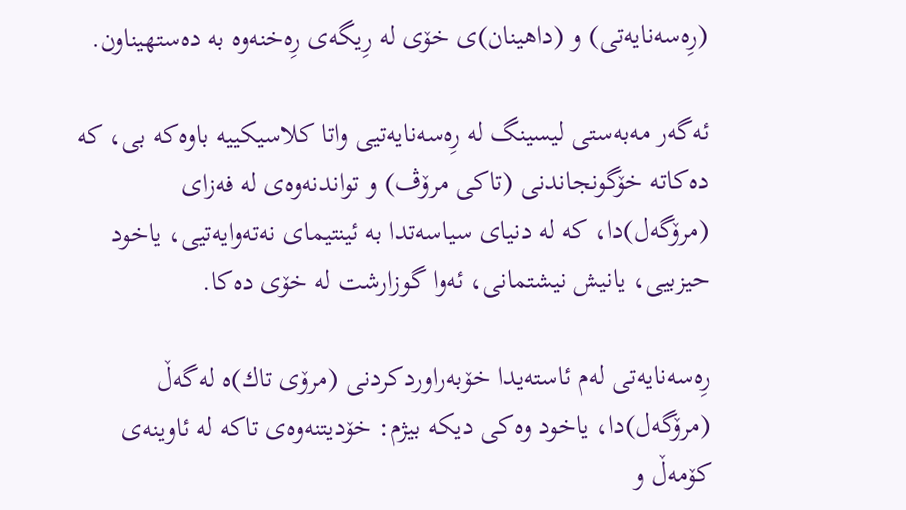(رِه‌سه‌نایه‌تی) و (داهینان)ی خۆی له‌ رِیگه‌ی رِه‌خنه‌وه‌ به‌ ده‌ستهیناون.

ئه‌گه‌ر مه‌به‌ستی لیسینگ له‌ رِه‌سه‌نایه‌تیی واتا كلاسیكییه‌ باوه‌كه‌ بی، كه‌ ده‌كاته‌ خۆگونجاندنی (تاكی مرۆڤ) و تواندنه‌وه‌ی له‌ فه‌زای (مرۆگه‌ل)دا، كه‌ له‌ دنیای سیاسه‌تدا به‌ ئینتیمای نه‌ته‌وایه‌تیی، یاخود حیزبیی، یانیش نیشتمانی، ئه‌وا گوزارشت له‌ خۆی ده‌كا.

رِه‌سه‌نایه‌تی له‌م ئاسته‌یدا خۆبه‌راوردكردنی (مرۆی تاك)ه‌ له‌گه‌ڵ (مرۆگه‌ل)دا، یاخود وه‌كی دیكه‌ بیژم: خۆدیتنه‌وه‌ی تاكه‌ له‌ ئاوینه‌ی كۆمه‌ڵ و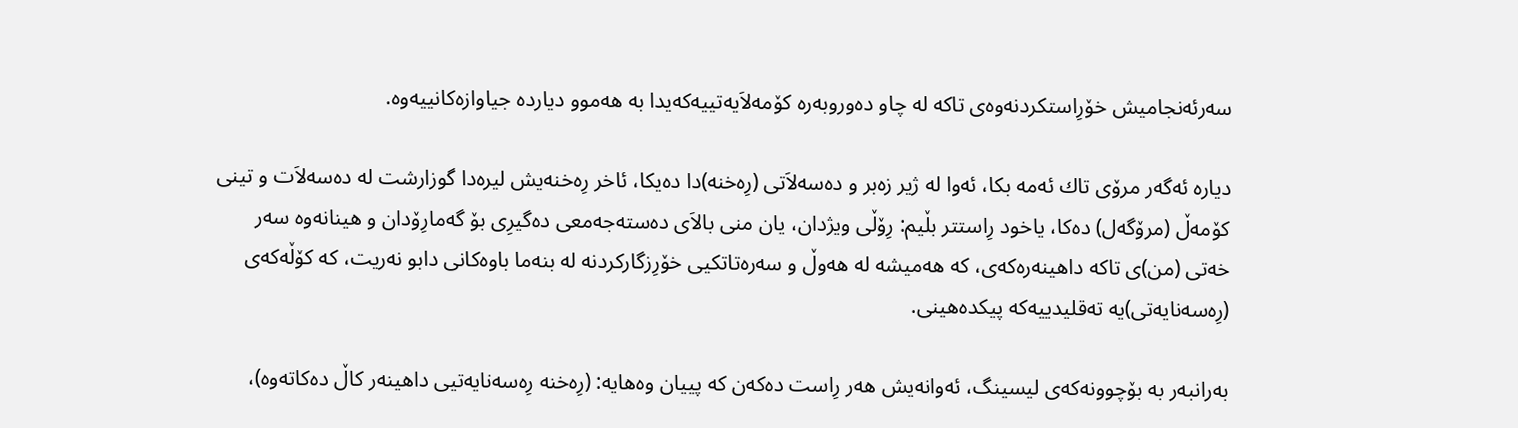سه‌رئه‌نجامیش خۆرِاستكردنه‌وه‌ی تاكه‌ له‌ چاو ده‌وروبه‌ره‌ كۆمه‌لاَیه‌تییه‌كه‌یدا به‌ هه‌موو دیارده‌ جیاوازه‌كانییه‌وه‌.

دیاره‌ ئه‌گه‌ر مرۆی تاك ئه‌مه‌ بكا، ئه‌وا له‌ ژیر زه‌بر و ده‌سه‌لاَتی (رِه‌خنه‌)دا ده‌یكا، ئاخر رِه‌خنه‌یش لیره‌دا گوزارشت له‌ ده‌سه‌لاَت و تینی كۆمه‌ڵ (مرۆگه‌ل) ده‌كا، یاخود رِاستتر بڵیم: رِۆڵی ویژدان، یان منی بالاَی ده‌سته‌جه‌معی ده‌گیرِی بۆ گه‌مارِۆدان و هینانه‌وه‌ سه‌ر خه‌تی (من)ی تاكه‌ داهینه‌ره‌كه‌ی، كه‌ هه‌میشه‌ له‌ هه‌وڵ و سه‌ره‌تاتكیی خۆرِزگاركردنه‌ له‌ بنه‌ما باوه‌كانی دابو نه‌ریت، كه‌ كۆڵه‌كه‌ی (رِه‌سه‌نایه‌تی)یه‌ ته‌قلیدییه‌كه‌ پیكده‌هینی.

به‌رانبه‌ر به‌ بۆچوونه‌كه‌ی لیسینگ، ئه‌وانه‌یش هه‌ر رِاست ده‌كه‌ن كه‌ پییان وه‌هایه‌: (رِه‌خنه‌ رِه‌سه‌نایه‌تیی داهینه‌ر كاڵ ده‌كاته‌وه‌)،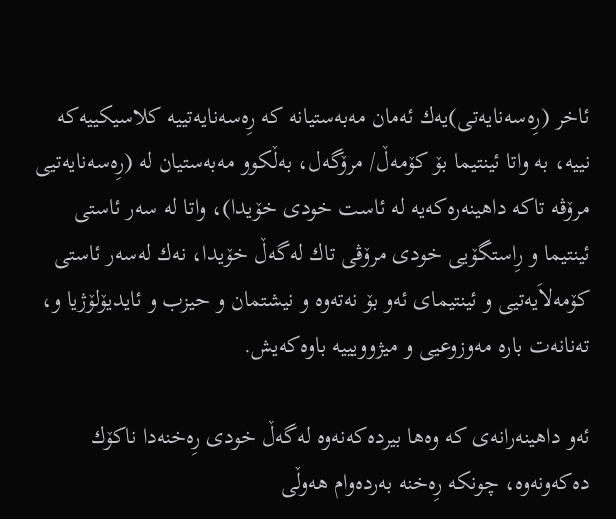ئاخر (رِه‌سه‌نایه‌تی)یه‌ك ئه‌مان مه‌به‌ستیانه‌ كه‌ رِه‌سه‌نایه‌تییه‌ كلاسیكییه‌كه‌ نییه‌، به‌ واتا ئینتیما بۆ كۆمه‌ڵ/ مرۆگه‌ل، به‌ڵكوو مه‌به‌ستیان له‌ (رِه‌سه‌نایه‌تیی مرۆڤه‌ تاكه‌ داهینه‌ره‌كه‌یه‌ له‌ ئاست خودی خۆیدا)، واتا له‌ سه‌ر ئاستی ئینتیما و رِاستگۆیی خودی مرۆڤی تاك له‌گه‌ڵ خۆیدا، نه‌ك له‌سه‌ر ئاستی كۆمه‌لاَیه‌تیی و ئینتیمای ئه‌و بۆ نه‌ته‌وه‌ و نیشتمان و حیزب و ئایدیۆلۆژیا و، ته‌نانه‌ت باره‌ مه‌وزوعیی و میژوویییه‌ باوه‌كه‌یش.

ئه‌و داهینه‌رانه‌ی كه‌ وه‌ها بیرده‌كه‌نه‌وه‌ له‌گه‌ڵ خودی رِه‌خنه‌دا ناكۆك ده‌كه‌ونه‌وه‌، چونكه‌ رِه‌خنه‌ به‌رده‌وام هه‌وڵی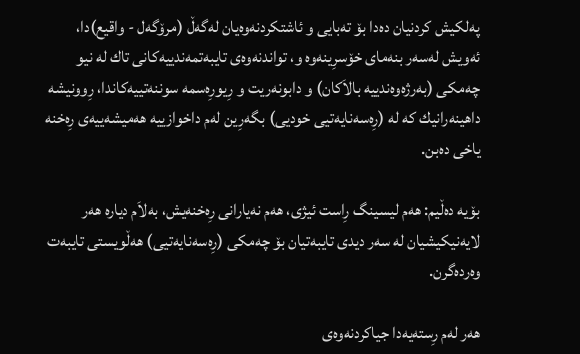په‌لكیش كردنیان ده‌دا بۆ ته‌بایی و ئاشتكردنه‌وه‌یان له‌گه‌ڵ (مرۆگه‌ل - واقیع)دا، ئه‌ویش له‌سه‌ر بنه‌مای خۆسرِینه‌وه‌ و، تواندنه‌وه‌ی تایبه‌تمه‌ندییه‌كانی تاك له‌ نیو چه‌مكی (به‌رژه‌وه‌ندییه‌ بالاَكان) و دابونه‌ریت و رِیورِه‌سمه‌ سوننه‌تییه‌كاندا، رِوونیشه‌ داهینه‌رانیك كه‌ له‌ (رِه‌سه‌نایه‌تیی خودیی) بگه‌رِین له‌م داخوازییه‌ هه‌میشه‌ییه‌ی رِه‌خنه‌ یاخی ده‌بن.

بۆیه‌ ده‌ڵیم: هه‌م لیسینگ رِاست ئیژی، هه‌م نه‌یارانی رِه‌خنه‌یش، به‌لاَم دیاره‌ هه‌ر لایه‌نیكیشیان له‌ سه‌ر دیدی تایبه‌تیان بۆ چه‌مكی (رِه‌سه‌نایه‌تیی) هه‌ڵویستی تایبه‌ت وه‌رده‌گرن.

هه‌ر له‌م رِسته‌یه‌دا جیاكردنه‌وه‌ی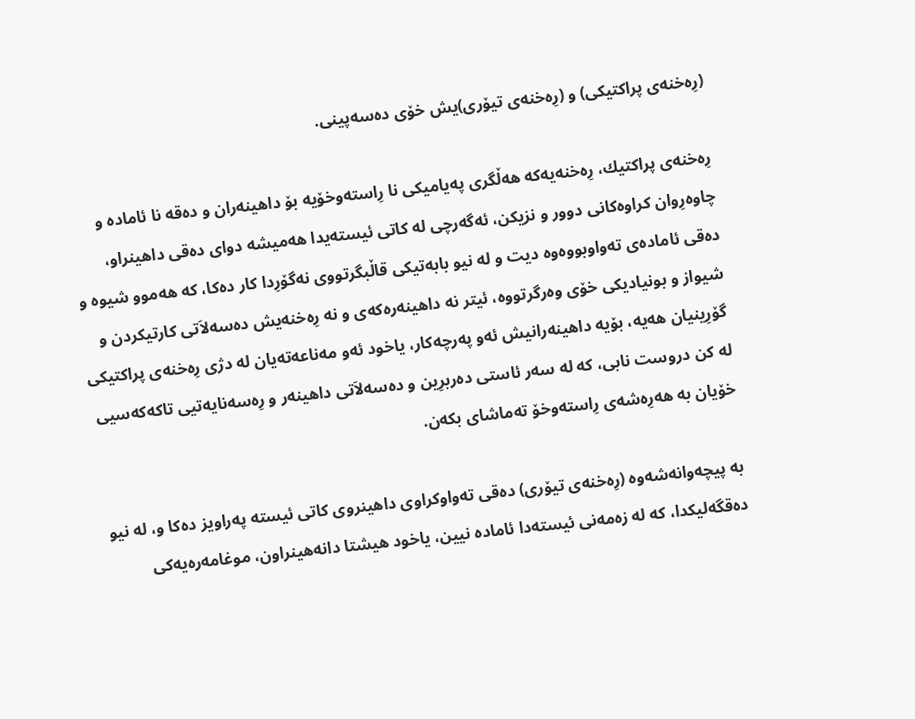(رِه‌خنه‌ی پراكتیكی) و (رِه‌خنه‌ی تیۆری)یش خۆی ده‌سه‌پینی.

رِه‌خنه‌ی پراكتیك، رِه‌خنه‌یه‌كه‌ هه‌ڵگری په‌یامیكی نا رِاسته‌وخۆیه‌ بۆ داهینه‌ران و ده‌قه‌ نا ئاماده‌ و چاوه‌رِوان كراوه‌كانی دوور و نزیكن، ئه‌گه‌رچی له‌ كاتی ئیسته‌یدا هه‌میشه‌ دوای ده‌قی داهینراو، ده‌قی ئاماده‌ی ته‌واوبووه‌وه‌ دیت و له‌ نیو بابه‌تیكی قاڵبگرتووی نه‌گۆرِدا كار ده‌كا، كه‌ هه‌موو شیوه‌ و شیواز و بونیادیكی خۆی وه‌رگرتووه‌، ئیتر نه‌ داهینه‌ره‌كه‌ی و نه‌ رِه‌خنه‌یش ده‌سه‌لاَتی كارتیكردن و گۆرِینیان هه‌یه‌، بۆیه‌ داهینه‌رانیش ئه‌و په‌رچه‌كار، یاخود ئه‌و مه‌ناعه‌ته‌یان له‌ دژی رِه‌خنه‌ی پراكتیكی له‌ كن دروست نابی، كه‌ له‌ سه‌ر ئاستی ده‌ربرِین و ده‌سه‌لاَتی داهینه‌ر و رِه‌سه‌نایه‌تیی تاكه‌كه‌سیی خۆیان به‌ هه‌رِه‌شه‌ی رِاسته‌وخۆ ته‌ماشای بكه‌ن.

به‌ پیچه‌وانه‌شه‌وه‌ (رِه‌خنه‌ی تیۆری) ده‌قی ته‌واوكراوی داهینروی كاتی ئیسته‌ په‌راویز ده‌كا و، له‌ نیو ده‌قگه‌لیكدا، كه‌ له‌ زه‌مه‌نی ئیسته‌دا ئاماده‌ نیین، یاخود هیشتا دانه‌هینراون، موغامه‌ره‌یه‌كی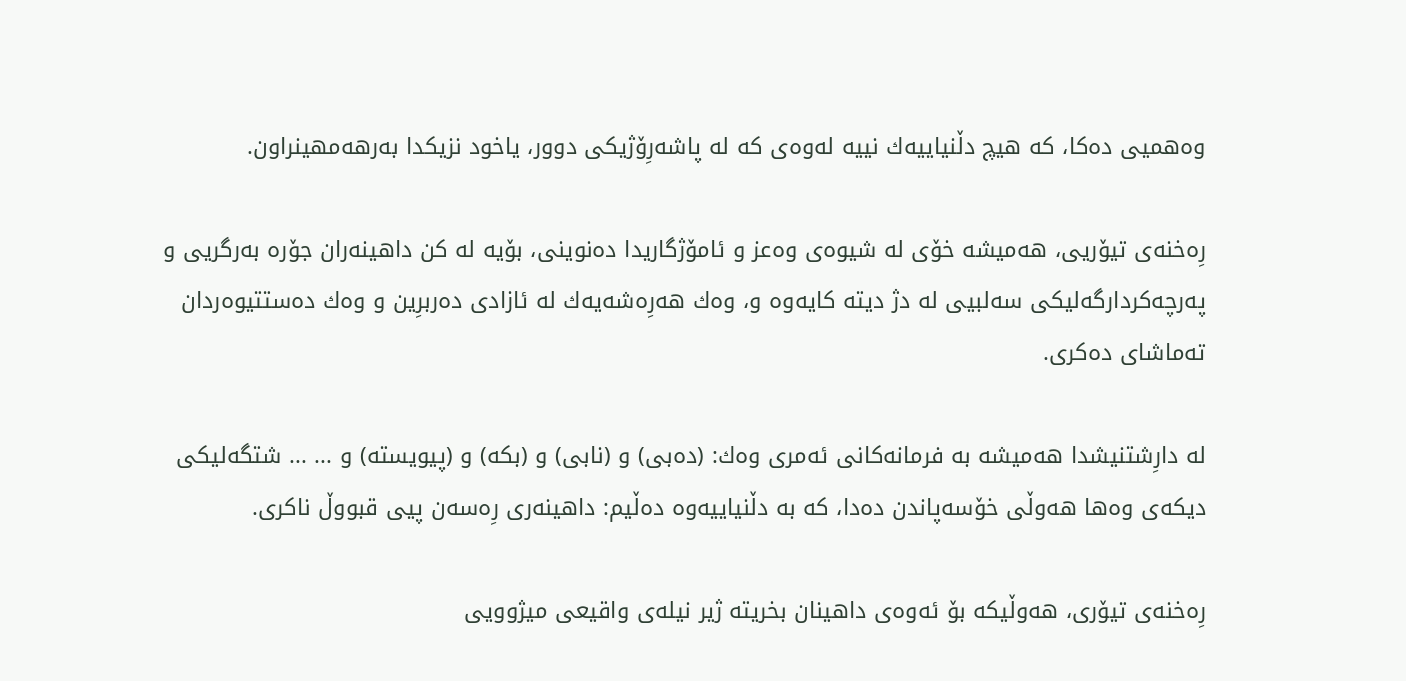وه‌همیی ده‌كا، كه‌ هیچ دڵنیاییه‌ك نییه‌ له‌وه‌ی كه‌ له‌ پاشه‌رِۆژیكی دوور، یاخود نزیكدا به‌رهه‌مهینراون.

رِه‌خنه‌ی تیۆریی، هه‌میشه‌ خۆی له‌ شیوه‌ی وه‌عز و ئامۆژگاریدا ده‌نوینی، بۆیه‌ له‌ كن داهینه‌ران جۆره‌ به‌رگریی و په‌رچه‌كردارگه‌لیكی سه‌لبیی له‌ دژ دیته‌ كایه‌وه‌ و، وه‌ك هه‌رِه‌شه‌یه‌ك له‌ ئازادی ده‌ربرِین و وه‌ك ده‌ستتیوه‌ردان ته‌ماشای ده‌كری.

له‌ دارِشتنیشدا هه‌میشه‌ به‌ فرمانه‌كانی ئه‌مری وه‌ك: (ده‌بی) و (نابی) و (بكه‌) و (پیویسته‌) و ... ... شتگه‌لیكی دیكه‌ی وه‌ها هه‌وڵی خۆسه‌پاندن ده‌دا، كه‌ به‌ دڵنیاییه‌وه‌ ده‌ڵیم: داهینه‌ری رِه‌سه‌ن پیی قبووڵ ناكری.

رِه‌خنه‌ی تیۆری، هه‌وڵیكه‌ بۆ ئه‌وه‌ی داهینان بخریته‌ ژیر نیله‌ی واقیعی میژوویی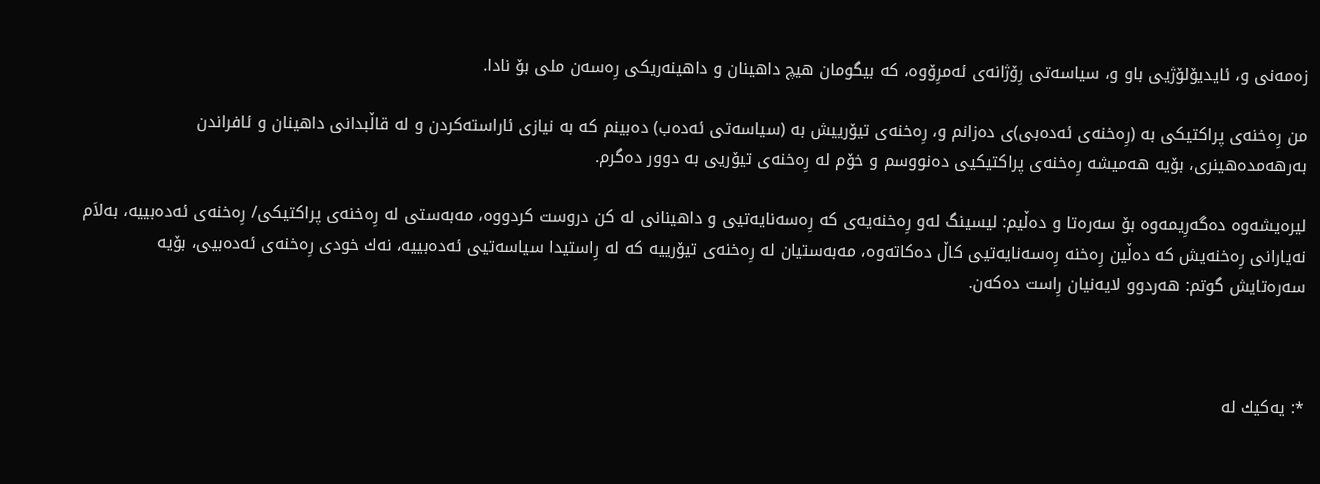زه‌مه‌نی و، ئایدیۆلۆژیی باو و، سیاسه‌تی رِۆژانه‌ی ئه‌مرِۆوه‌، كه‌ بیگومان هیچ داهینان و داهینه‌ریكی رِه‌سه‌ن ملی بۆ نادا.

من رِه‌خنه‌ی پراكتیكی به‌ (رِه‌خنه‌ی ئه‌ده‌بی)ی ده‌زانم و، رِه‌خنه‌ی تیۆرییش به‌ (سیاسه‌تی ئه‌ده‌ب) ده‌بینم كه‌ به‌ نیازی ئاراسته‌كردن و له‌ قاڵبدانی داهینان و ئافراندن به‌رهه‌مده‌هینری، بۆیه‌ هه‌میشه‌ رِه‌خنه‌ی پراكتیكیی ده‌نووسم و خۆم له‌ رِه‌خنه‌ی تیۆریی به‌ دوور ده‌گرم.

لیره‌یشه‌وه‌ ده‌گه‌رِیمه‌وه‌ بۆ سه‌ره‌تا و ده‌ڵیم: لیسینگ له‌و رِه‌خنه‌یه‌ی كه‌ رِه‌سه‌نایه‌تیی و داهینانی له‌ كن دروست كردووه‌، مه‌به‌ستی له‌ رِه‌خنه‌ی پراكتیكی/ رِه‌خنه‌ی ئه‌ده‌بییه‌، به‌لاَم نه‌یارانی رِه‌خنه‌یش كه‌ ده‌ڵین رِه‌خنه‌ رِه‌سه‌نایه‌تیی كاڵ ده‌كاته‌وه‌، مه‌به‌ستیان له‌ رِه‌خنه‌ی تیۆرییه‌ كه‌ له‌ رِاستیدا سیاسه‌تیی ئه‌ده‌بییه‌، نه‌ك خودی رِه‌خنه‌ی ئه‌ده‌بیی، بۆیه‌ سه‌ره‌تایش گوتم: هه‌ردوو لایه‌نیان رِاست ده‌كه‌ن.



*: یه‌كیك له‌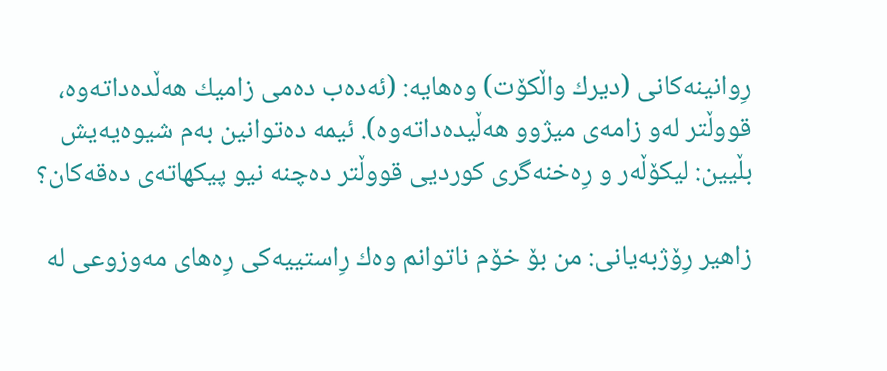رِوانینه‌كانى (دیرك واڵكۆت) وه‌هایه‌: (ئه‌ده‌ب ده‌مى زامیك هه‌ڵده‌داته‌وه‌، قووڵتر له‌و زامه‌ى میژوو هه‌ڵیده‌داته‌وه‌). ئیمه‌ ده‌توانین به‌م شیوه‌یه‌یش بڵیین: لیكۆڵه‌ر و رِه‌خنه‌گرى كوردیى قووڵتر ده‌چنه‌ نیو پیكهاته‌ى ده‌قه‌كان؟

زاهیر رِۆژبه‌یانی: من بۆ خۆم ناتوانم وه‌ك رِاستییه‌كی رِه‌های مه‌وزوعی له‌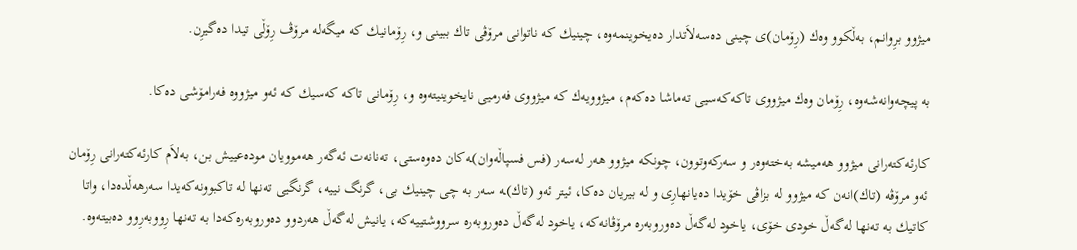میژوو برِوانم، به‌ڵكوو وه‌ك (رِۆمان)ی چینی ده‌سه‌لاَتدار ده‌یخوینمه‌وه‌، چینیك كه‌ ناتوانی مرۆڤی تاك ببینی و، رِۆمانیك كه‌ میگه‌له‌ مرۆڤ رِۆڵی تیدا ده‌گیرِن.

به‌ پیچه‌وانه‌شه‌وه‌، رِۆمان وه‌ك میژووی تاكه‌كه‌سیی ته‌ماشا ده‌كه‌م، میژوویه‌ك كه‌ میژووی فه‌رمیی نایخوینیته‌وه‌ و، رِۆمانی تاكه‌ كه‌سیك كه‌ ئه‌و میژووه‌ فه‌رامۆشی ده‌كا.

كارئه‌كته‌رانی میژوو هه‌میشه‌ به‌خته‌وه‌ر و سه‌ركه‌وتوون، چونكه‌ میژوو هه‌ر له‌سه‌ر (فس فسپاڵه‌وان)ـه‌كان ده‌وه‌ستی، ته‌نانه‌ت ئه‌گه‌ر هه‌موویان موده‌عییش بن، به‌لاَم كارئه‌كته‌رانی رِۆمان ئه‌و مرۆڤه‌ (تاك)انه‌ن كه‌ میژوو له‌ بزاڤی خۆیدا ده‌یانهارِی و له‌ بیریان ده‌كا، ئیتر ئه‌و (تاك)ـه‌ سه‌ر به‌ چی چینیك بی، گرنگ نییه‌، گرنگیی ته‌نها له‌ تاكبوونه‌كه‌یدا سه‌رهه‌ڵده‌دا، واتا كاتیك به‌ ته‌نها له‌گه‌ڵ خودی خۆی، یاخود له‌گه‌ڵ ده‌وروبه‌ره‌ مرۆڤانه‌كه‌، یاخود له‌گه‌ڵ ده‌وروبه‌ره‌ سرووشتییه‌كه‌، یانیش له‌گه‌ڵ هه‌ردوو ده‌وروبه‌ره‌كه‌دا به‌ ته‌نها رِووبه‌رِوو ده‌بیته‌وه‌.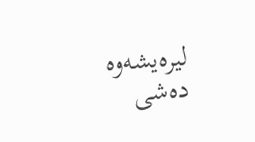لیره‌یشه‌وه‌ ده‌شی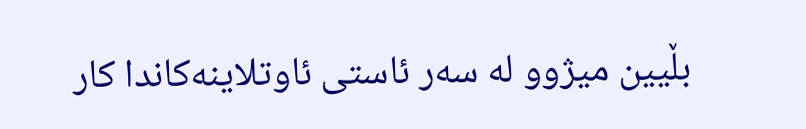بڵیین میژوو له‌ سه‌ر ئاستی ئاوتلاینه‌كاندا كار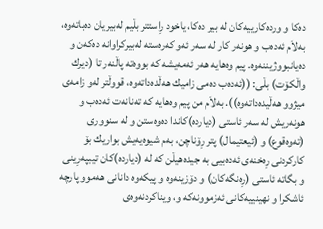ده‌كا و ورده‌كارییه‌كان له‌ بیر ده‌كا، یاخود رِاستتر بڵیم له‌بیریان ده‌باته‌وه‌، به‌لاَم ئه‌ده‌ب و هونه‌ر كار له‌ سه‌ر ئه‌و كه‌ره‌سته‌ له‌بیركراوانه‌ ده‌كه‌ن و ده‌یانبووژیننه‌وه‌. پیم وه‌هایه‌ هه‌ر ئه‌مه‌یشه‌ كه‌ بووه‌ته‌ پاڵنه‌ر تا (دیرك واڵكۆت) بڵی: ((ئه‌ده‌ب ده‌می زامیك هه‌ڵده‌داته‌وه‌، قووڵتر له‌و زامه‌ی میژوو هه‌ڵیده‌داته‌وه‌)). به‌لاَم من پیم وه‌هایه‌ كه‌ ته‌نانه‌ت ئه‌ده‌ب و هونه‌ریش له‌ سه‌ر ئاستی (دیارده‌)كاندا ده‌وه‌ستن و له‌ سنووری (ته‌وه‌قوع) و (ئیعتیمال) پتر رِۆناچن، به‌م شیوه‌یه‌یش بواریك بۆ كاركردنی رِه‌خنه‌ی ئه‌ده‌بیی به‌ جیده‌هیڵن كه‌ له‌ (دیارده‌)كان تیبپه‌رِینی و بگاته‌ ئاستی (رِه‌نگه‌كان) و دۆزینه‌وه‌ و پیكه‌وه‌ دانانی هه‌موو پارچه‌ ئاشكرا و نهینییه‌كانی ئه‌زموونه‌كه‌ و، ویناكردنه‌وه‌ی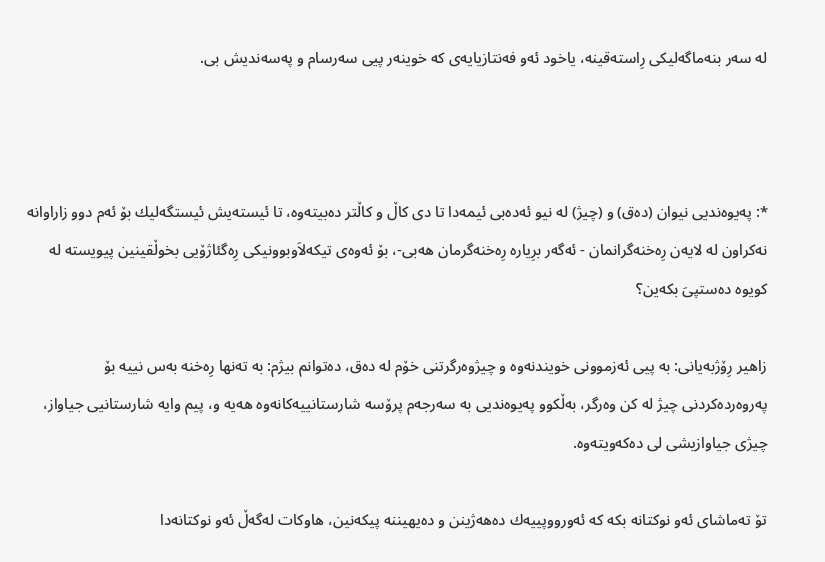له‌ سه‌ر بنه‌ماگه‌لیكی رِاسته‌قینه‌، یاخود ئه‌و فه‌نتازیایه‌ی كه‌ خوینه‌ر پیی سه‌رسام و په‌سه‌ندیش بی.



*: په‌یوه‌ندیى نیوان (ده‌ق) و (چیژ) له‌ نیو ئه‌ده‌بى ئیمه‌دا تا دی كاڵ و كاڵتر ده‌بیته‌وه‌، تا ئیسته‌یش ئیستگه‌لیك بۆ ئه‌م دوو زاراوانه‌ نه‌كراون له‌ لایه‌ن رِه‌خنه‌گرانمان - ئه‌گه‌ر برِیاره‌ رِه‌خنه‌گرمان هه‌بی-، بۆ ئه‌وه‌ى تیكه‌لاَوبوونیكى رِه‌گئاژۆیى بخوڵقینین پیویسته‌ له‌ كویوه‌ ده‌ستپىَ بكه‌ین؟

زاهیر رِۆژبه‌یانی: به‌ پیی ئه‌زموونی خویندنه‌وه‌ و چیژوه‌رگرتنی خۆم له‌ ده‌ق، ده‌توانم بیژم: به‌ ته‌نها رِه‌خنه‌ به‌س نییه‌ بۆ په‌روه‌رده‌كردنی چیژ له‌ كن وه‌رگر، به‌ڵكوو په‌یوه‌ندیی به‌ سه‌رجه‌م پرۆسه‌ شارستانییه‌كانه‌وه‌ هه‌یه‌ و، پیم وایه‌ شارستانیی جیاواز، چیژی جیاوازیشی لی ده‌كه‌ویته‌وه‌.

تۆ ته‌ماشای ئه‌و نوكتانه‌ بكه‌ كه‌ ئه‌ورووپییه‌ك ده‌هه‌ژینن و ده‌یهیننه‌ پیكه‌نین، هاوكات له‌گه‌ڵ ئه‌و نوكتانه‌دا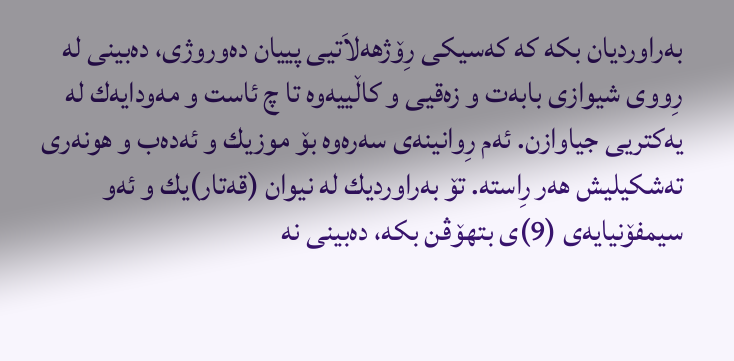به‌راوردیان بكه‌ كه‌ كه‌سیكی رِۆژهه‌لاَتیی پییان ده‌وروژی، ده‌بینی له‌ رِووی شیوازی بابه‌ت و زه‌قیی و كاڵییه‌وه‌ تا چ ئاست و مه‌ودایه‌ك له‌ یه‌كتریی جیاوازن. ئه‌م رِوانینه‌ی سه‌ره‌وه‌ بۆ موزیك و ئه‌ده‌ب و هونه‌ری ته‌شكیلیش هه‌ر رِاسته‌. تۆ به‌راوردیك له‌ نیوان (قه‌تار)یك و ئه‌و سیمفۆنیایه‌ی (9)ی بتهۆڤن بكه‌، ده‌بینی نه‌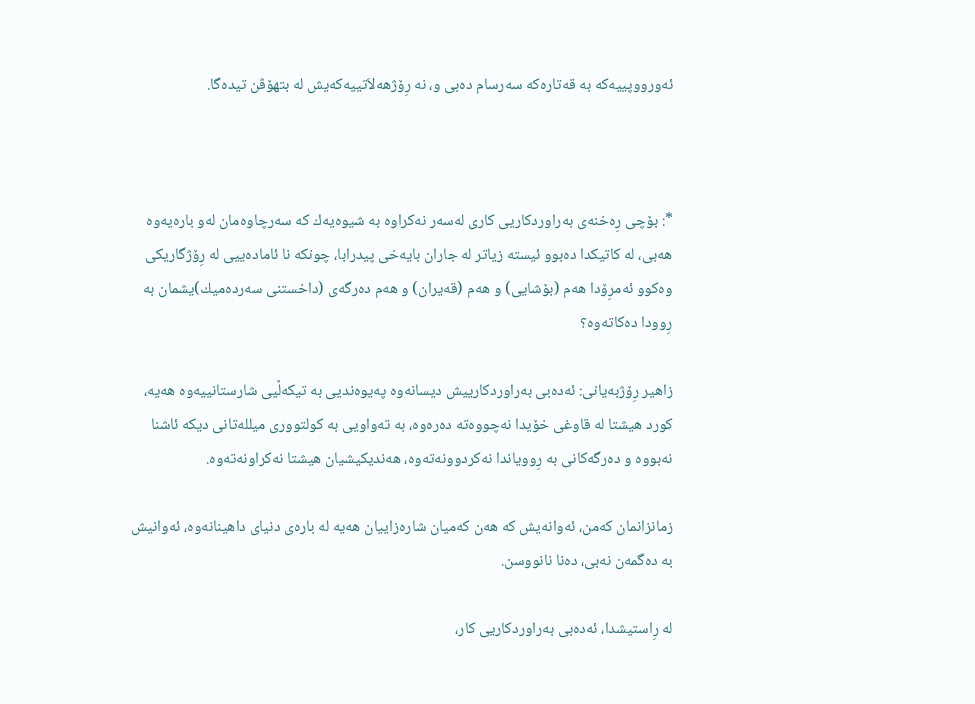ئه‌ورووپییه‌كه‌ به‌ قه‌تاره‌كه‌ سه‌رسام ده‌بی و، نه‌ رِۆژهه‌لاَتییه‌كه‌یش له‌ بتهۆڤن تیده‌گا.



*: بۆچى رِه‌خنه‌ى به‌راوردكاریى كارى له‌سه‌ر نه‌كراوه‌ به‌ شیوه‌یه‌ك كه‌ سه‌رچاوه‌مان له‌و باره‌یه‌وه‌ هه‌بی، له‌ كاتیكدا ده‌بوو ئیسته‌ زیاتر له‌ جاران بایه‌خى پیدرابا، چونكه‌ نا ئاماده‌ییى له‌ رِۆژگاریكى وه‌كوو ئه‌مرِۆدا هه‌م (بۆشایى) و هه‌م (قه‌یران) و هه‌م ده‌رگه‌ى (داخستنى سه‌رده‌میك)یشمان به‌ رِوودا ده‌كاته‌وه‌؟

زاهیر رِۆژبه‌یانی: ئه‌ده‌بی به‌راوردكارییش دیسانه‌وه‌ په‌یوه‌ندیی به‌ تیكه‌ڵیی شارستانییه‌وه‌ هه‌یه‌، كورد هیشتا له‌ قاوغی خۆیدا نه‌چووه‌ته‌ ده‌ره‌وه‌، به‌ ته‌واویی به‌ كولتووری میلله‌تانی دیكه‌ ئاشنا نه‌بووه‌ و ده‌رگه‌كانی به‌ رِوویاندا نه‌كردوونه‌ته‌وه‌، هه‌ندیكیشیان هیشتا نه‌كراونه‌ته‌وه‌.

زمانزانمان كه‌من، ئه‌وانه‌یش كه‌ هه‌ن كه‌میان شاره‌زاییان هه‌یه‌ له‌ باره‌ی دنیای داهینانه‌وه‌، ئه‌وانیش به‌ ده‌گمه‌ن نه‌بی، ده‌نا نانووسن.

له‌ رِاستیشدا، ئه‌ده‌بی به‌راوردكاریی كار،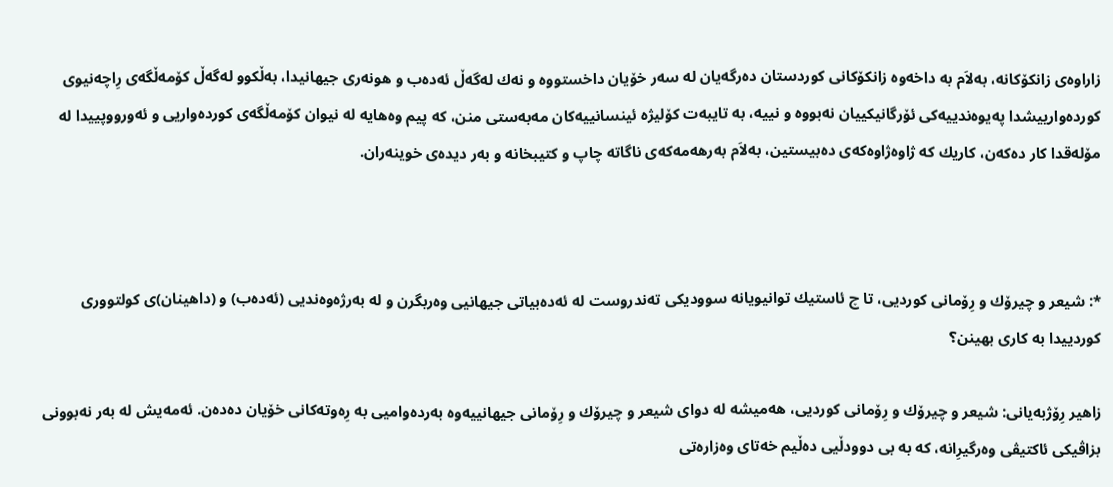زاراوه‌ی زانكۆكانه‌، به‌لاَم به‌ داخه‌وه‌ زانكۆكانی كوردستان ده‌رگه‌یان له‌ سه‌ر خۆیان داخستووه‌ و نه‌ك له‌گه‌ڵ ئه‌ده‌ب و هونه‌ری جیهانیدا، به‌ڵكوو له‌گه‌ڵ كۆمه‌ڵگه‌ی رِاچه‌نیوی كورده‌وارییشدا په‌یوه‌ندییه‌كی ئۆرگانیكییان نه‌بووه‌ و نییه‌، به‌ تایبه‌ت كۆلیژه‌ ئینسانییه‌كان مه‌به‌ستی منن، كه‌ پیم وه‌هایه‌ له‌ نیوان كۆمه‌ڵگه‌ی كورده‌واریی و ئه‌ورووپییدا له‌ مۆله‌قدا كار ده‌كه‌ن، كاریك كه‌ ژاوه‌ژاوه‌كه‌ی ده‌بیستین، به‌لاَم به‌رهه‌مه‌كه‌ی ناگاته‌ چاپ و كتیبخانه‌ و به‌ر دیده‌ی خوینه‌ران.



*: شیعر و چیرۆك و رِۆمانى كوردیى، تا چ ئاستیك توانیویانه‌ سوودیكى ته‌ندروست له‌ ئه‌ده‌بیاتى جیهانیى وه‌ربگرن و له‌ به‌رژه‌وه‌ندیى (ئه‌ده‌ب) و (داهینان)ى كولتوورى كوردییدا به‌ كارى بهینن؟

زاهیر رِۆژبه‌یانی: شیعر و چیرۆك و رِۆمانی كوردیی، هه‌میشه‌ له‌ دوای شیعر و چیرۆك و رِۆمانی جیهانییه‌وه‌ به‌رده‌وامیی به‌ رِه‌وته‌كانی خۆیان ده‌ده‌ن. ئه‌مه‌یش له‌ به‌ر نه‌بوونی بزاڤیكی ئاكتیڤی وه‌رگیرِانه‌، كه‌ به‌ بی دوودڵیی ده‌ڵیم خه‌تای وه‌زاره‌تی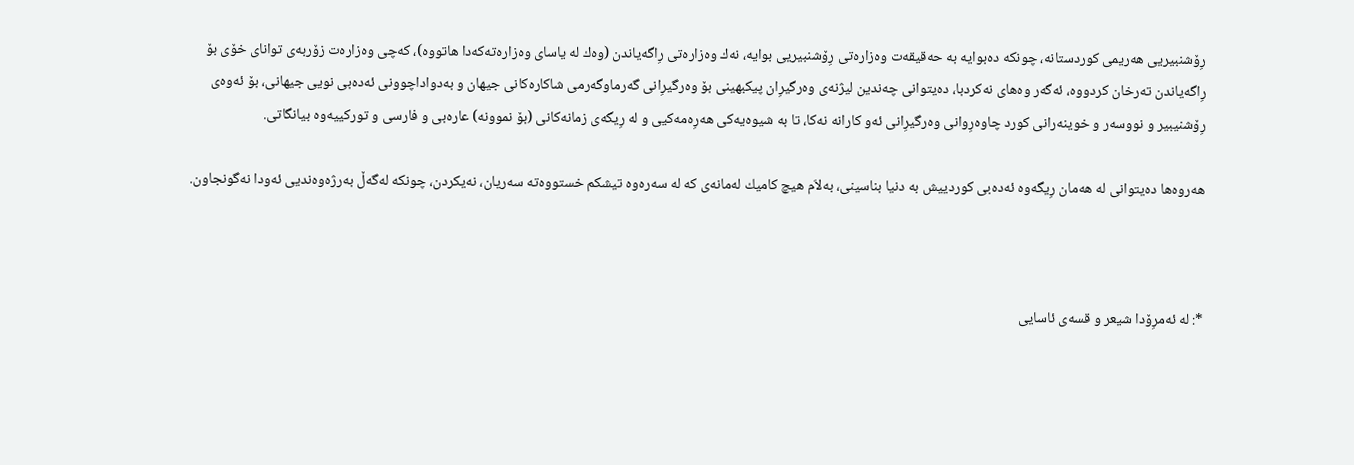رِۆشنبیریی هه‌ریمی كوردستانه‌، چونكه‌ ده‌بوایه‌ به‌ حه‌قیقه‌ت وه‌زاره‌تی رِۆشنبیریی بوایه‌، نه‌ك وه‌زاره‌تی رِاگه‌یاندن (وه‌ك له‌ یاسای وه‌زاره‌ته‌كه‌دا هاتووه‌)، كه‌چی وه‌زاره‌ت زۆربه‌ی توانای خۆی بۆ رِاگه‌یاندن ته‌رخان كردووه‌، ئه‌گه‌ر وه‌های نه‌كردبا، ده‌یتوانی چه‌ندین لیژنه‌ی وه‌رگیرِان پیكبهینی بۆ وه‌رگیرِانی گه‌رماوگه‌رمی شاكاره‌كانی جیهان و به‌دواداچوونی ئه‌ده‌بی نویی جیهانی، بۆ ئه‌وه‌ی رِۆشنیبیر و نووسه‌ر و خوینه‌رانی كورد چاوه‌رِوانی وه‌رگیرِانی ئه‌و كارانه‌ نه‌كا، تا به‌ شیوه‌یه‌كی هه‌رِه‌مه‌كیی و له‌ رِیگه‌ی زمانه‌كانی (بۆ نموونه‌) عاره‌بی و فارسی و توركییه‌وه‌ بیانگاتی.

هه‌روه‌ها ده‌یتوانی له‌ هه‌مان رِیگه‌وه‌ ئه‌ده‌بی كوردییش به‌ دنیا بناسینی، به‌لاَم هیچ كامیك له‌مانه‌ی كه‌ له‌ سه‌ره‌وه‌ تیشكم خستووه‌ته‌ سه‌ریان، نه‌یكردن، چونكه‌ له‌گه‌ڵ به‌رژه‌وه‌ندیی ئه‌ودا نه‌گونجاون.



*: له‌ ئه‌مرِۆدا شیعر و قسه‌ى ئاسایى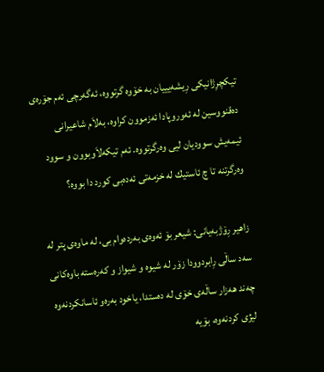تیكچرِژانیكى رِیشه‌یییان به‌ خۆوه‌ گرتووه‌، ئه‌گه‌رچى ئه‌م جۆره‌ى ده‌قنووسین له‌ ئه‌وروپادا ئه‌زموون كراوه‌، به‌لاَم شاعیرانى ئیمه‌یش سوودیان لیى وه‌رگرتووه‌. ئه‌م تیكه‌لاَوبوون و سوود وه‌رگرتنه‌ تا چ ئاستیك له‌ خزمه‌تى ئه‌ده‌بى كورد دا بووه‌؟

زاهیر رِۆژبه‌یانی: شیعر بۆ ئه‌وه‌ی به‌رده‌وام بی، له‌ ماوه‌ی پتر له‌ سه‌د ساڵی رِابردوودا زۆر له‌ شیوه‌ و شیواز و كه‌ره‌سته‌ باوه‌كانی چه‌ند هه‌زار ساڵه‌ی خۆی له‌ ده‌ستدا، یاخود به‌ره‌و ئاسانكردنه‌وه‌ لیژی كردنه‌وه‌، بۆیه‌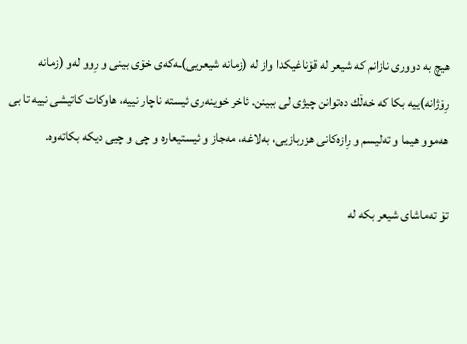هیچ به‌ دووری نازانم كه‌ شیعر له‌ قۆناغیكدا واز له‌ (زمانه‌ شیعریی)ـه‌كه‌ی خۆی بینی و رِوو له‌و (زمانه‌ رِۆژانه‌)ییه‌ بكا كه‌ خه‌ڵك ده‌توانن چیژی لی ببینن. ئاخر خوینه‌ری ئیسته‌ ناچار نییه‌، هاوكات كاتیشی نییه‌ تا بی هه‌موو هیما و ته‌لیسم و رِازه‌كانی هزربازیی، به‌لاغه‌، مه‌جاز و ئیستیعاره‌ و چی و چیی دیكه‌ بكاته‌وه‌.

تۆ ته‌ماشای شیعر بكه‌ له‌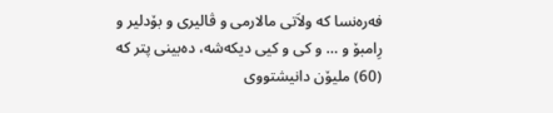فه‌ره‌نسا كه‌ ولاَتی مالارمی و ڤالیری و بۆدلیر و رِامبۆ و ... و كی و كیی دیكه‌شه‌، ده‌بینی پتر كه‌ (60) ملیۆن دانیشتووی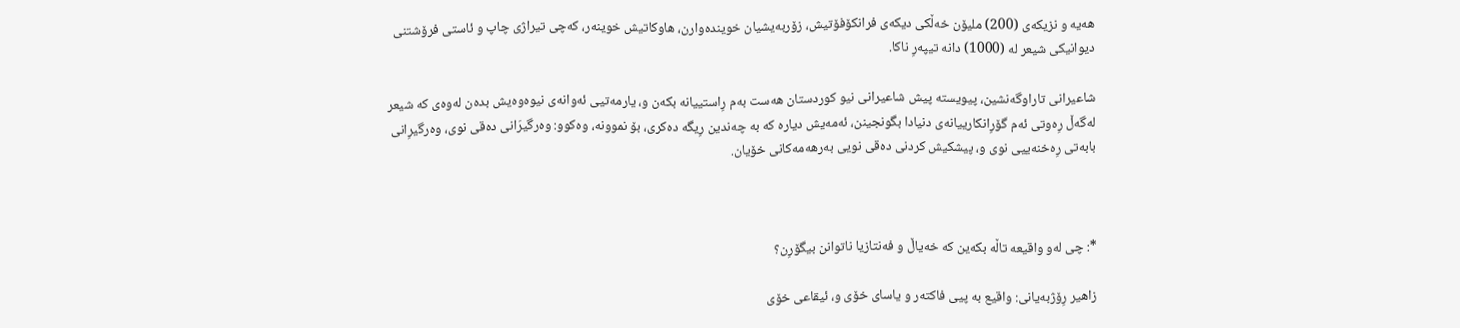هه‌یه‌ و نزیكه‌ی (200) ملیۆن خه‌ڵكی دیكه‌ی فرانكۆفۆتیش، زۆربه‌یشیان خوینده‌وارن، هاوكاتیش خوینه‌ر، كه‌چی تیراژی چاپ و ئاستی فرۆشتنی دیوانیكی شیعر له‌ (1000) دانه‌ تیپه‌رِ ناكا.

شاعیرانی تاراوگه‌نشین، پیویسته‌ پیش شاعیرانی نیو كوردستان هه‌ست به‌م رِاستییانه‌ بكه‌ن و، یارمه‌تیی ئه‌وانه‌ی نیوه‌وه‌یش بده‌ن له‌وه‌ی كه‌ شیعر له‌گه‌ڵ رِه‌وتی ئه‌م گۆرِانكارییانه‌ی دنیادا بگونجینن، ئه‌مه‌یش دیاره‌ كه‌ به‌ چه‌ندین رِیگه‌ ده‌كری، بۆ نموونه‌، وه‌كوو: وه‌رگیرَانی ده‌قی نوی، وه‌رگیرِانی بابه‌تی رِه‌خنه‌ییی نوی و، پیشكیش كردنی ده‌قی نویی به‌رهه‌مه‌كانی خۆیان.



*: چى له‌و واقیعه‌ تاڵه‌ بكه‌ین كه‌ خه‌یاڵ و فه‌نتازیا ناتوانن بیگۆرِن؟

زاهیر رِۆژبه‌یانی: واقیع به‌ پیی فاكته‌ر و یاسای خۆی و، ئیقاعی خۆی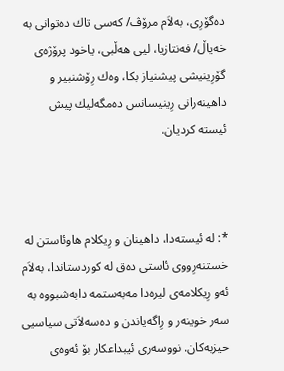ده‌گۆرِی، به‌لاَم مرۆڤ/ كه‌سی تاك ده‌توانی به‌ خه‌یاڵ/ فه‌نتازیا، لیی هه‌ڵبی، یاخود پرۆژه‌ی گۆرِینیشی پیشنیاز بكا، وه‌ك رِۆشنبیر و داهینه‌رانی رِینیسانس ده‌مگه‌لیك پیش ئیسته‌ كردیان.



*: له‌ ئیسته‌دا، داهینان و رِیكلام هاوئاستن له‌ خستنه‌رِووى ئاستی ده‌ق له‌ كوردستاندا، به‌لاَم ئه‌و رِیكلامه‌ى لیره‌دا مه‌به‌ستمه‌ دابه‌شبووه‌ به‌ سه‌ر خوینه‌ر و رِاگه‌یاندن و ده‌سه‌لاَتى سیاسیى حیزبه‌كان. نووسه‌رى ئیبداعكار بۆ ئه‌وه‌ى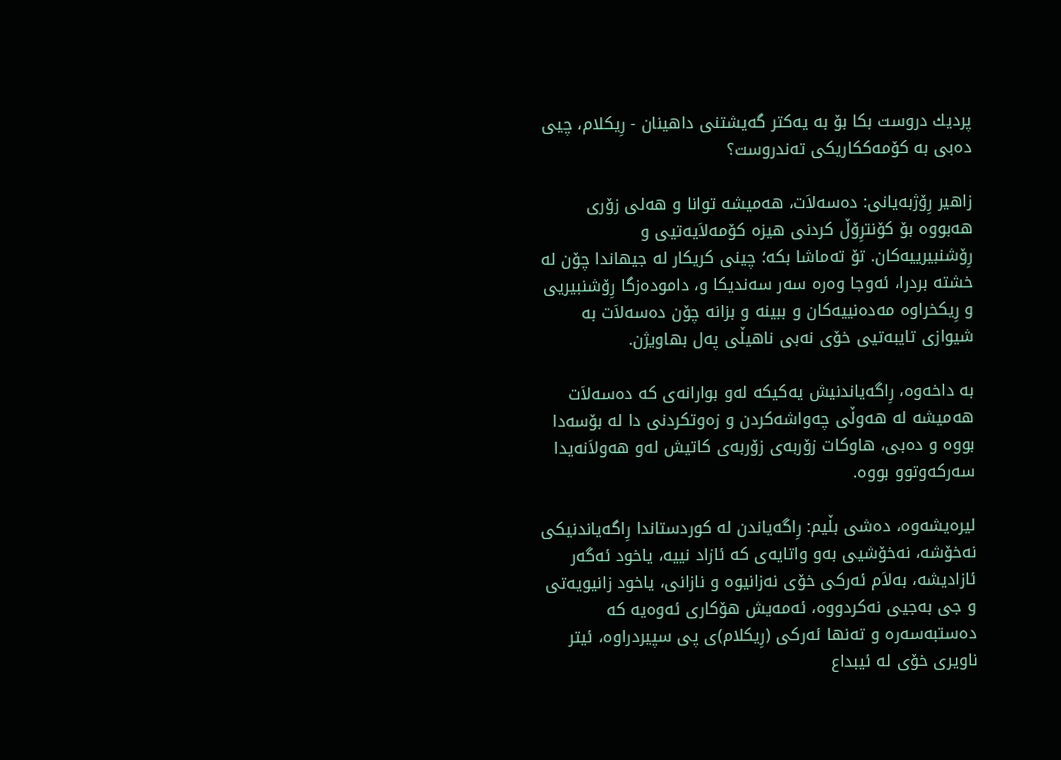پردیك دروست بكا بۆ به‌ یه‌كتر گه‌یشتنى داهینان - رِیكلام، چیى ده‌بی به‌ كۆمه‌ككاریكى ته‌ندروست؟

زاهیر رِۆژبه‌یانی: ده‌سه‌لاَت، هه‌میشه‌ توانا و هه‌لی زۆری هه‌بووه‌ بۆ كۆنترِۆڵ كردنی هیزه‌ كۆمه‌لاَیه‌تیی و رِۆشنبیرییه‌كان. تۆ ته‌ماشا بكه‌؛ چینی كریكار له‌ جیهاندا چۆن له‌ خشته‌ بردرا، ئه‌وجا وه‌ره‌ سه‌ر سه‌ندیكا و، داموده‌زگا رِۆشنبیریی و رِیكخراوه‌ مه‌ده‌نییه‌كان و ببینه‌ و بزانه‌ چۆن ده‌سه‌لاَت به‌ شیوازی تایبه‌تیی خۆی نه‌بی ناهیڵی په‌ل بهاویژن.

به‌ داخه‌وه‌، رِاگه‌یاندنیش یه‌كیكه‌ له‌و بوارانه‌ی كه‌ ده‌سه‌لاَت هه‌میشه‌ له‌ هه‌وڵی چه‌واشه‌كردن و زه‌وتكردنی دا له‌ بۆسه‌دا بووه‌ و ده‌بی، هاوكات زۆربه‌ی زۆربه‌ی كاتیش له‌و هه‌ولاَنه‌یدا سه‌ركه‌وتوو بووه‌.

لیره‌یشه‌وه‌، ده‌شی بڵیم: رِاگه‌یاندن له‌ كوردستاندا رِاگه‌یاندنیكی نه‌خۆشه‌، نه‌خۆشیی به‌و واتایه‌ی كه‌ ئازاد نییه‌، یاخود ئه‌گه‌ر ئازادیشه‌، به‌لاَم ئه‌ركی خۆی نه‌زانیوه‌ و نازانی، یاخود زانیویه‌تی و جی به‌جیی نه‌كردووه‌، ئه‌مه‌یش هۆكاری ئه‌وه‌یه‌ كه‌ ده‌ستبه‌سه‌ره‌ و ته‌نها ئه‌ركی (رِیكلام)ی پی سپیردراوه‌، ئیتر ناویری خۆی له‌ ئیبداع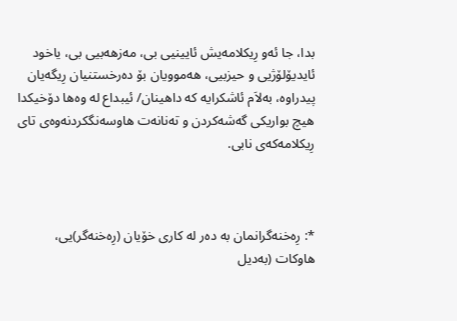بدا، جا ئه‌و رِیكلامه‌یش ئایینیی بی، مه‌زهه‌بیی بی، یاخود ئایدیۆلۆژیی و حیزبیی، هه‌موویان بۆ ده‌رخستنیان رِیگه‌یان پیدراوه‌، به‌لاَم ئاشكرایه‌ كه‌ داهینان/ ئیبداع له‌ وه‌ها دۆخیكدا هیچ بواریكی گه‌شه‌كردن و ته‌نانه‌ت هاوسه‌نگكردنه‌وه‌ی تای رِیكلامه‌كه‌ی نابی.



*: رِه‌خنه‌گرانمان به‌ ده‌ر له‌ كارى خۆیان (رِه‌خنه‌گر)یى، هاوكات (به‌دیل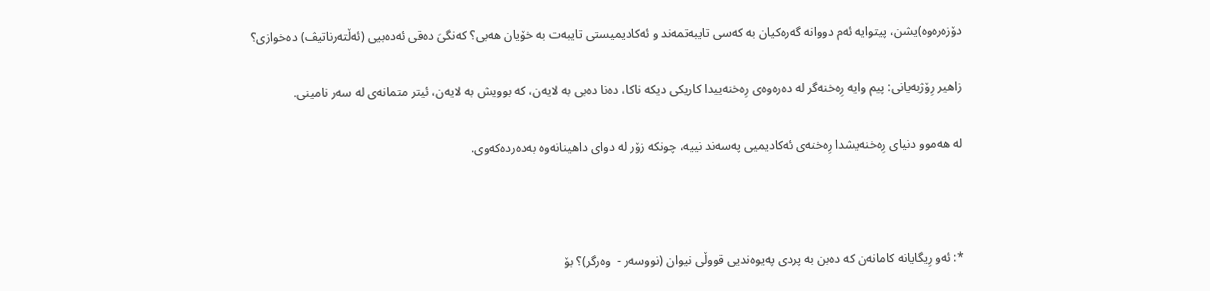دۆزه‌ره‌وه‌)یشن، پیتوایه‌ ئه‌م دووانه‌ گه‌ره‌كیان به‌ كه‌سى تایبه‌تمه‌ند و ئه‌كادیمیستى تایبه‌ت به‌ خۆیان هه‌بی؟ كه‌نگىَ ده‌قى ئه‌ده‌بیى (ئه‌ڵته‌رناتیڤ) ده‌خوازی؟

زاهیر رِۆژبه‌یانی: پیم وایه‌ رِه‌خنه‌گر له‌ ده‌ره‌وه‌ی رِه‌خنه‌ییدا كاریكی دیكه‌ ناكا، ده‌نا ده‌بی به‌ لایه‌ن، كه‌ بوویش به‌ لایه‌ن، ئیتر متمانه‌ی له‌ سه‌ر نامینی.

له‌ هه‌موو دنیای رِه‌خنه‌یشدا رِه‌خنه‌ی ئه‌كادیمیی په‌سه‌ند نییه‌، چونكه‌ زۆر له‌ دوای داهینانه‌وه‌ به‌ده‌رده‌كه‌وی.



*: ئه‌و رِیگایانه‌ كامانه‌ن كه‌ ده‌بن به‌ پردى په‌یوه‌ندیى قووڵى نیوان (نووسه‌ر -  وه‌رگر)؟ بۆ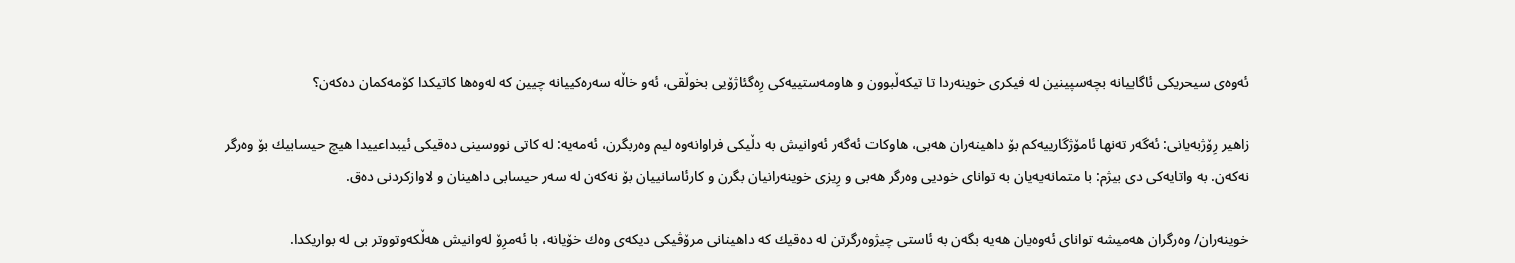ئه‌وه‌ى سیحریكى ئاگاییانه‌ بچه‌سپینین له‌ فیكرى خوینه‌ردا تا تیكه‌ڵبوون و هاومه‌ستییه‌كى رِه‌گئاژۆیى بخوڵقی، ئه‌و خاڵه‌ سه‌ره‌كییانه‌ چیین كه‌ له‌وه‌ها كاتیكدا كۆمه‌كمان ده‌كه‌ن؟

زاهیر رِۆژبه‌یانی: ئه‌گه‌ر ته‌نها ئامۆژگارییه‌كم بۆ داهینه‌ران هه‌بی، هاوكات ئه‌گه‌ر ئه‌وانیش به‌ دڵیكی فراوانه‌وه‌ لیم وه‌ربگرن، ئه‌مه‌یه‌: له‌ كاتی نووسینی ده‌قیكی ئیبداعییدا هیچ حیسابیك بۆ وه‌رگر نه‌كه‌ن. به‌ واتایه‌كی دی بیژم: با متمانه‌یه‌یان به‌ توانای خودیی وه‌رگر هه‌بی و رِیزی خوینه‌رانیان بگرن و كارئاسانییان بۆ نه‌كه‌ن له‌ سه‌ر حیسابی داهینان و لاوازكردنی ده‌ق.

خوینه‌ران/ وه‌رگران هه‌میشه‌ توانای ئه‌وه‌یان هه‌یه‌ بگه‌ن به‌ ئاستی چیژوه‌رگرتن له‌ ده‌قیك كه‌ داهینانی مرۆڤیكی دیكه‌ی وه‌ك خۆیانه‌، با ئه‌مرِۆ له‌وانیش هه‌ڵكه‌وتووتر بی له‌ بواریكدا.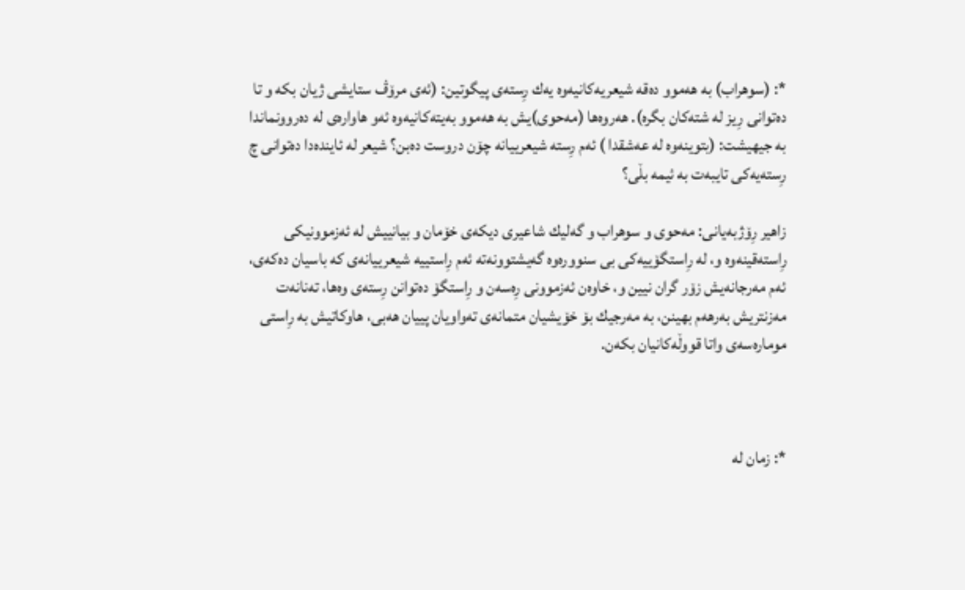*: (سوهراب) به‌ هه‌موو ده‌قه‌ شیعریه‌كانیه‌وه‌ یه‌ك رِسته‌ى پیگوتین: (ئه‌ى مرۆڤ ستایشى ژیان بكه‌ و تا ده‌توانی رِیز له‌ شته‌كان بگره‌). هه‌روه‌ها (مه‌حوى)یش به‌ هه‌موو به‌یته‌كانیه‌وه‌ ئه‌و هاواره‌ى له‌ ده‌روونماندا به‌ جیهیشت: (بتوینه‌وه‌ له‌ عه‌شقدا ) ئه‌م رِسته‌ شیعرییانه‌ چۆن دروست ده‌بن؟ شیعر له‌ ئاینده‌دا ده‌توانی چ رِسته‌یه‌كى تایبه‌ت به‌ ئیمه‌ بڵی؟

زاهیر رِۆژبه‌یانی: مه‌حوی و سوهراب و گه‌لیك شاعیری دیكه‌ی خۆمان و بیانییش له‌ ئه‌زموونیكی رِاسته‌قینه‌وه‌ و، له‌ رِاستگۆییه‌كی بی سنووره‌وه‌ گه‌یشتوونه‌ته‌ ئه‌م رِاستییه‌ شیعرییانه‌ی كه‌ باسیان ده‌كه‌ی، ئه‌م مه‌رجانه‌یش زۆر گران نیین و، خاوه‌ن ئه‌زموونی رِه‌سه‌ن و رِاستگۆ ده‌توانن رِسته‌ی وه‌ها، ته‌نانه‌ت مه‌زنتریش به‌رهه‌م بهینن، به‌ مه‌رجیك بۆ خۆیشیان متمانه‌ی ته‌واویان پییان هه‌بی، هاوكاتیش به‌ رِاستی موماره‌سه‌ی واتا قووڵه‌كانیان بكه‌ن.



*: زمان له‌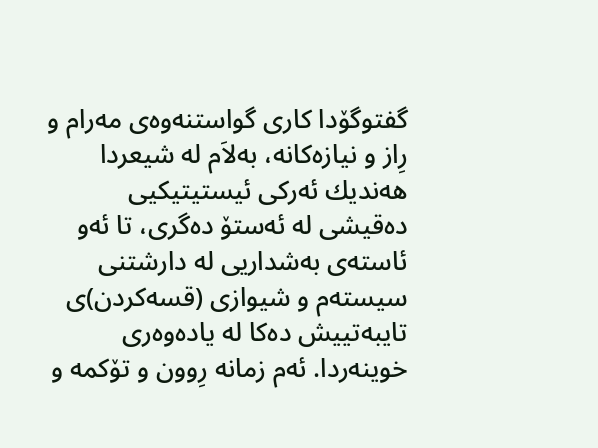گفتوگۆدا كارى گواستنه‌وه‌ى مه‌رام و رِاز و نیازه‌كانه‌، به‌لاَم له‌ شیعردا هه‌ندیك ئه‌ركى ئیستیتیكیی ده‌قیشى له‌ ئه‌ستۆ ده‌گری، تا ئه‌و ئاسته‌ى به‌شداریی له‌ دارشتنى سیسته‌م و شیوازى (قسه‌كردن)ى تایبه‌تییش ده‌كا له‌ یاده‌وه‌ری خوینه‌ردا. ئه‌م زمانه‌ رِوون و تۆكمه‌ و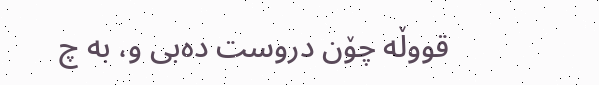قووڵه‌ چۆن دروست ده‌بی و، به‌ چ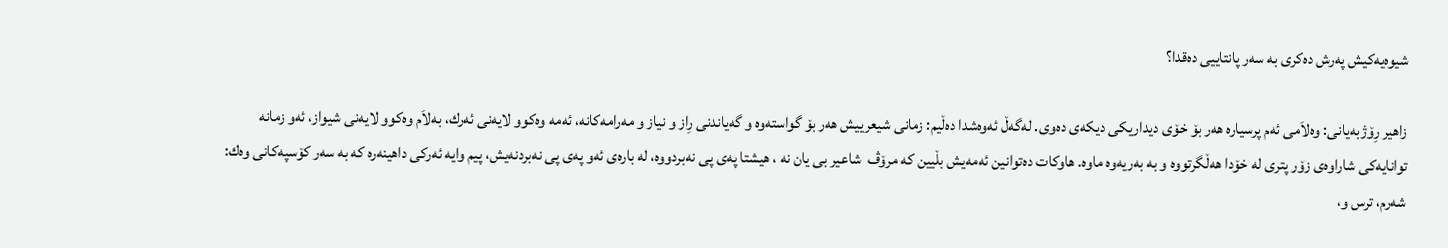شیوه‌یه‌كیش په‌رش ده‌كری به‌ سه‌ر پانتاییی ده‌قدا؟

زاهیر رِۆژبه‌یانی: وه‌لاَمی ئه‌م پرسیاره‌ هه‌ر بۆ خۆی دیداریكی دیكه‌ی ده‌وی. له‌گه‌ڵ ئه‌وه‌شدا ده‌ڵیم: زمانی شیعرییش هه‌ر بۆ گواسته‌وه‌ و گه‌یاندنی رِاز و نیاز و مه‌رامه‌كانه‌، ئه‌مه‌ وه‌كوو لایه‌نی ئه‌رك، به‌لاَم وه‌كوو لایه‌نی شیواز، ئه‌و زمانه‌ توانایه‌كی شاراوه‌ی زۆر پتری له‌ خۆدا هه‌ڵگرتووه‌ و به‌ به‌ریه‌وه‌ ماوه‌. هاوكات ده‌توانین ئه‌مه‌یش بڵیین كه‌ مرۆڤ  شاعیر بی یان نه‌ ، هیشتا په‌ی پی نه‌بردووه‌، له‌ باره‌ی ئه‌و په‌ی پی نه‌بردنه‌یش، پیم وایه‌ ئه‌ركی داهینه‌ره‌ كه‌ به‌ سه‌ر كۆسپه‌كانی وه‌ك: شه‌رم، ترس و،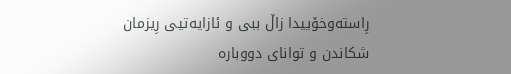رِاسته‌وخۆییدا زاڵ ببی و ئازایه‌تیی رِیزمان شكاندن و توانای دووباره‌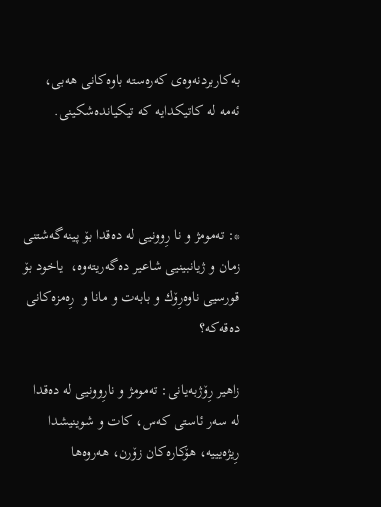به‌كاربردنه‌وه‌ی كه‌ره‌سته‌ باوه‌كانی هه‌بی، ئه‌مه‌ له‌ كاتیكدایه‌ كه‌ تیكیانده‌شكینی.



*: ته‌مومژ و نا رِوونیى له‌ ده‌قدا بۆ پینه‌گه‌شتنى زمان و ژیانبینیى شاعیر ده‌گه‌ریته‌وه‌،  یاخود بۆ قورسیى ناوه‌رِۆك و بابه‌ت و مانا و  رِه‌مزه‌كانی ده‌قه‌كه‌؟

زاهیر رِۆژبه‌یانی: ته‌مومژ و نارِوونیی له‌ ده‌قدا له‌ سه‌ر ئاستی كه‌س، كات و شوینیشدا رِیژه‌یییه‌، هۆكاره‌كان زۆرن، هه‌روه‌ها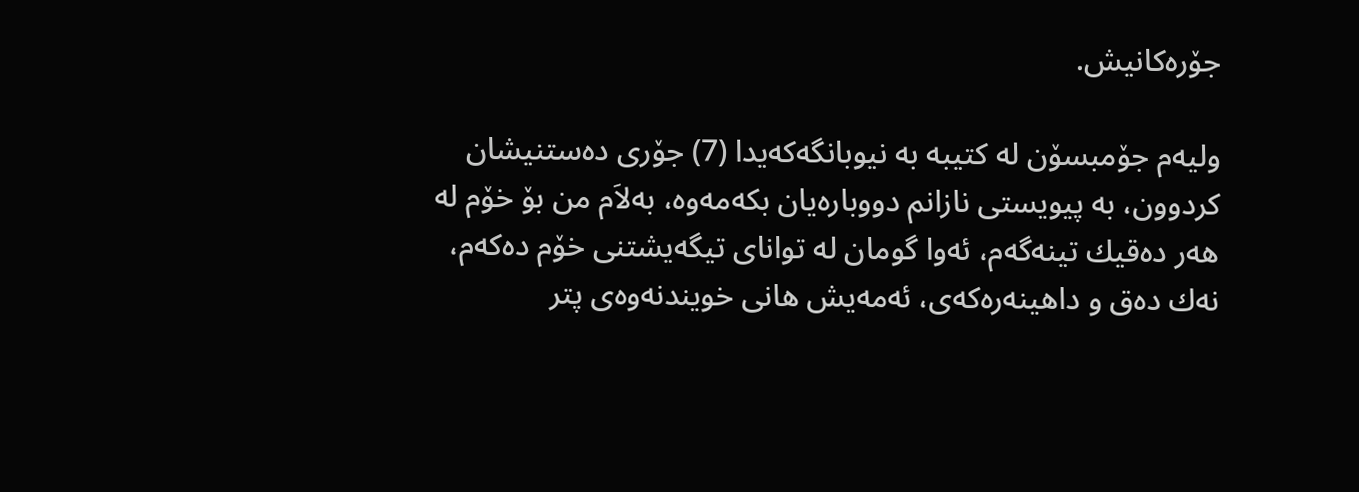جۆره‌كانیش.

ولیه‌م جۆمبسۆن له‌ كتیبه‌ به‌ نیوبانگه‌كه‌یدا (7) جۆری ده‌ستنیشان كردوون، به‌ پیویستی نازانم دووباره‌یان بكه‌مه‌وه‌، به‌لاَم من بۆ خۆم له‌ هه‌ر ده‌قیك تینه‌گه‌م، ئه‌وا گومان له‌ توانای تیگه‌یشتنی خۆم ده‌كه‌م، نه‌ك ده‌ق و داهینه‌ره‌كه‌ی، ئه‌مه‌یش هانی خویندنه‌وه‌ی پتر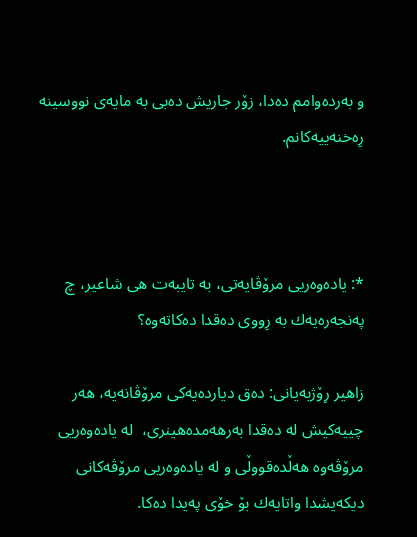و به‌رده‌وامم ده‌دا، زۆر جاریش ده‌بی به‌ مایه‌ی نووسینه‌ رِه‌خنه‌ییه‌كانم.



*: یاده‌وه‌ریی مرۆڤایه‌تى، به‌ تایبه‌ت هى شاعیر، چ په‌نجه‌ره‌یه‌ك به‌ رِووى ده‌قدا ده‌كاته‌وه‌؟

زاهیر رِۆژبه‌یانی: ده‌ق دیارده‌یه‌كی مرۆڤانه‌یه‌، هه‌ر چییه‌كیش له‌ ده‌قدا به‌رهه‌مده‌هینری،  له‌ یاده‌وه‌ریی مرۆڤه‌وه‌ هه‌ڵده‌قووڵی و له‌ یاده‌وه‌ریی مرۆڤه‌كانی دیكه‌یشدا واتایه‌ك بۆ خۆی په‌یدا ده‌كا.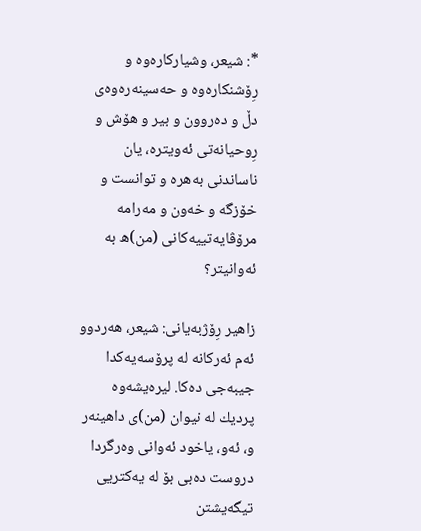*: شیعر، وشیاركاره‌وه‌ و رِۆشنكاره‌وه‌ و حه‌سینه‌ره‌وه‌ى دڵ و ده‌روون و بیر و هۆش و رِوحیانه‌تى ئه‌ویتره‌، یان ناساندنى به‌هره‌ و توانست و خۆزگه‌ و خه‌ون و مه‌رامه‌ مرۆڤایه‌تییه‌كانى (من)ه‌ به‌ ئه‌وانیتر؟

زاهیر رِۆژبه‌یانی: شیعر، هه‌ردوو ئه‌م ئه‌ركانه‌ له‌ پرۆسه‌یه‌كدا جیبه‌جی ده‌كا. لیره‌یشه‌وه‌ پردیك له‌ نیوان (من)ی داهینه‌ر و، ئه‌و، یاخود ئه‌وانی وه‌رگردا دروست ده‌بی بۆ له‌ یه‌كتریی تیگه‌یشتن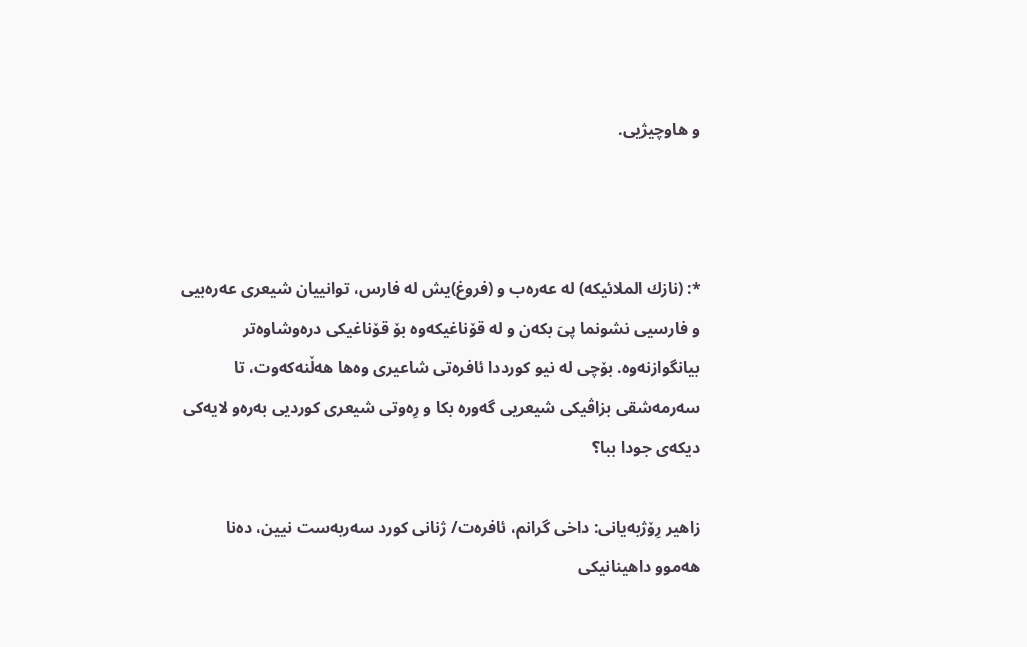و هاوچیژیی.



*: (نازك الملائیكه‌) له‌ عه‌ره‌ب و (فروغ)یش له‌ فارس، توانییان شیعرى عه‌ره‌بیى و فارسیى نشونما پىَ بكه‌ن و له‌ قۆناغیكه‌وه‌ بۆ قۆناغیكى دره‌وشاوه‌تر بیانگوازنه‌وه‌. بۆچى له‌ نیو كورددا ئافره‌تی شاعیرى وه‌ها هه‌ڵنه‌كه‌وت، تا سه‌رمه‌شقى بزاڤیكى شیعریی گه‌وره‌ بكا و رِه‌وتی شیعری كوردیی به‌ره‌و لایه‌كی دیكه‌ی جودا ببا؟

زاهیر رِۆژبه‌یانی: داخی گرانم، ئافره‌ت/ ژنانی كورد سه‌ربه‌ست نیین، ده‌نا هه‌موو داهینانیكی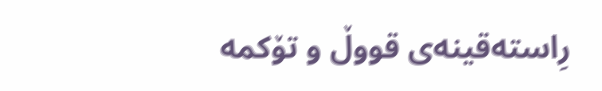رِاسته‌قینه‌ی قووڵ و تۆكمه‌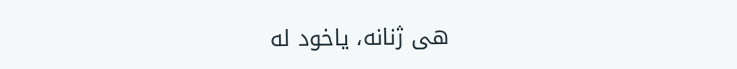هی ژنانه‌، یاخود له‌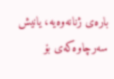باره‌ی ژنانه‌وه‌یه‌، یانیش سه‌رچاوه‌كه‌ی بۆ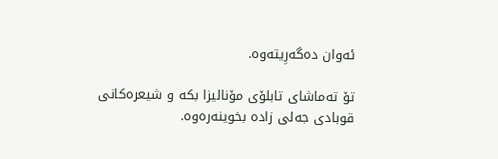ئه‌وان ده‌گه‌رِیته‌وه‌.

تۆ ته‌ماشای تابلۆی مۆنالیزا بكه‌ و شیعره‌كانی قوبادی جه‌لی زاده‌ بخوینه‌ره‌وه‌.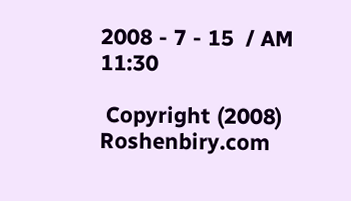2008 - 7 - 15  / AM 11:30

 Copyright (2008) Roshenbiry.com